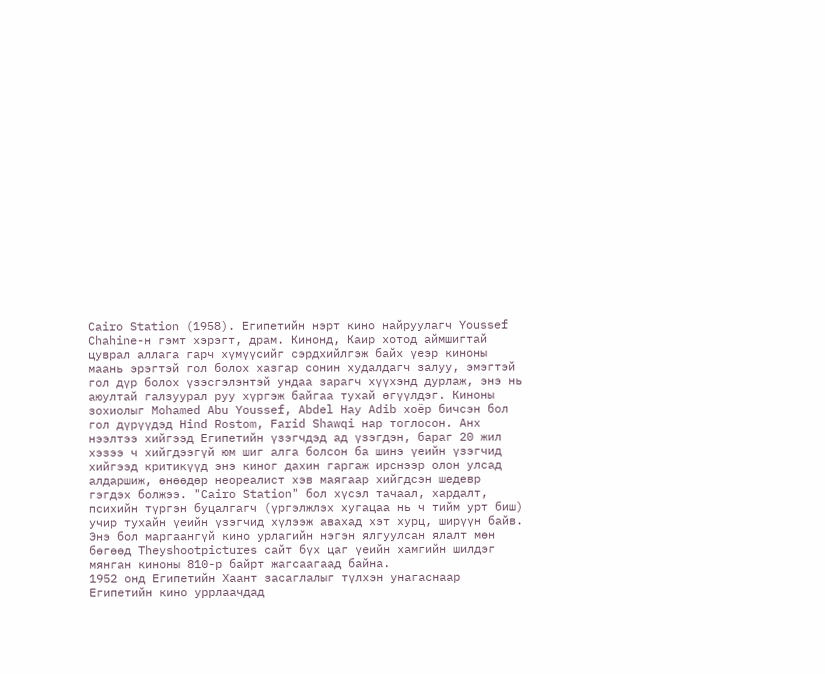Cairo Station (1958). Египетийн нэрт кино найруулагч Youssef Chahine-н гэмт хэрэгт, драм. Кинонд, Каир хотод аймшигтай цуврал аллага гарч хүмүүсийг сэрдхийлгэж байх үеэр киноны маань эрэгтэй гол болох хазгар сонин худалдагч залуу, эмэгтэй гол дүр болох үзэсгэлэнтэй ундаа зарагч хүүхэнд дурлаж, энэ нь аюултай галзуурал руу хүргэж байгаа тухай өгүүлдэг. Киноны зохиолыг Mohamed Abu Youssef, Abdel Hay Adib хоёр бичсэн бол гол дүрүүдэд Hind Rostom, Farid Shawqi нар тоглосон. Анх нээлтээ хийгээд Египетийн үзэгчдэд ад үзэгдэн, бараг 20 жил хэзээ ч хийгдээгүй юм шиг алга болсон ба шинэ үеийн үзэгчид хийгээд критикүүд энэ киног дахин гаргаж ирснээр олон улсад алдаршиж, өнөөдөр неореалист хэв маягаар хийгдсэн шедевр гэгдэх болжээ. "Cairo Station" бол хүсэл тачаал, хардалт, психийн түргэн буцалгагч (үргэлжлэх хугацаа нь ч тийм урт биш) учир тухайн үеийн үзэгчид хүлээж авахад хэт хурц, ширүүн байв. Энэ бол маргаангүй кино урлагийн нэгэн ялгуулсан ялалт мөн бөгөөд Theyshootpictures сайт бүх цаг үеийн хамгийн шилдэг мянган киноны 810-р байрт жагсаагаад байна.
1952 онд Египетийн Хаант засаглалыг түлхэн унагаснаар Египетийн кино уррлаачдад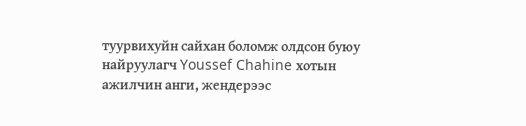туурвихуйн сайхан боломж олдсон буюу найруулагч Youssef Chahine хотын ажилчин анги, жендерээс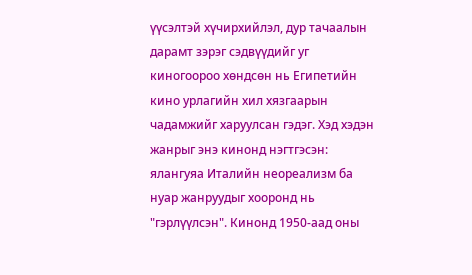үүсэлтэй хүчирхийлэл, дур тачаалын дарамт зэрэг сэдвүүдийг уг киногоороо хөндсөн нь Египетийн кино урлагийн хил хязгаарын чадамжийг харуулсан гэдэг. Хэд хэдэн жанрыг энэ кинонд нэгтгэсэн: ялангуяа Италийн неореализм ба нуар жанруудыг хооронд нь "гэрлүүлсэн". Кинонд 1950-аад оны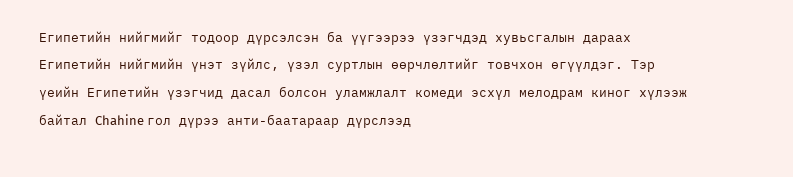Египетийн нийгмийг тодоор дүрсэлсэн ба үүгээрээ үзэгчдэд хувьсгалын дараах Египетийн нийгмийн үнэт зүйлс, үзэл суртлын өөрчлөлтийг товчхон өгүүлдэг. Тэр үеийн Египетийн үзэгчид дасал болсон уламжлалт комеди эсхүл мелодрам киног хүлээж байтал Chahine гол дүрээ анти-баатараар дүрслээд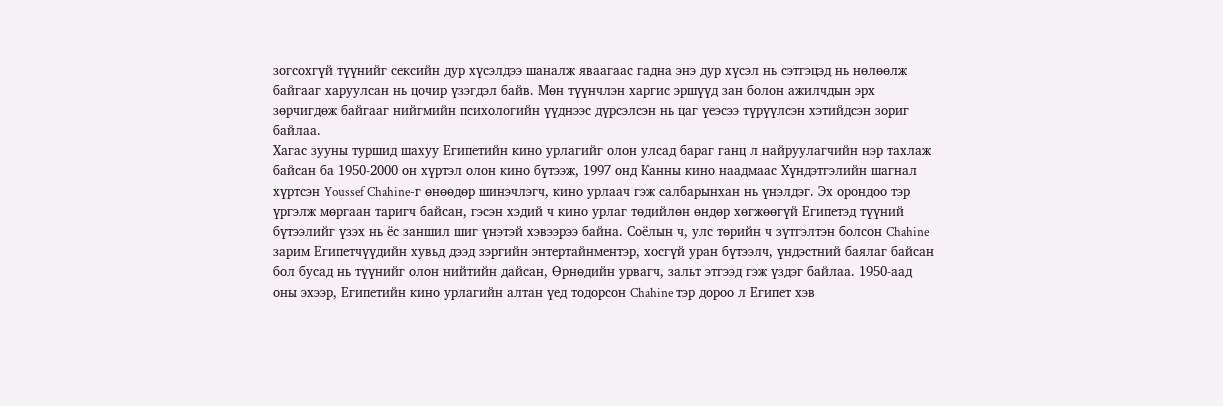зогсохгүй түүнийг сексийн дур хүсэлдээ шаналж яваагаас гадна энэ дур хүсэл нь сэтгэцэд нь нөлөөлж байгааг харуулсан нь цочир үзэгдэл байв. Мөн түүнчлэн харгис эршүүд зан болон ажилчдын эрх зөрчигдөж байгааг нийгмийн психологийн үүднээс дүрсэлсэн нь цаг үеэсээ түрүүлсэн хэтийдсэн зориг байлаа.
Хагас зууны туршид шахуу Египетийн кино урлагийг олон улсад бараг ганц л найруулагчийн нэр тахлаж байсан ба 1950-2000 он хүртэл олон кино бүтээж, 1997 онд Канны кино наадмаас Хүндэтгэлийн шагнал хүртсэн Youssef Chahine-г өнөөдөр шинэчлэгч, кино урлаач гэж салбарынхан нь үнэлдэг. Эх орондоо тэр үргэлж мөргаан таригч байсан, гэсэн хэдий ч кино урлаг төдийлөн өндөр хөгжөөгүй Египетэд түүний бүтээлийг үзэх нь ёс заншил шиг үнэтэй хэвээрээ байна. Соёлын ч, улс төрийн ч зүтгэлтэн болсон Chahine зарим Египетчүүдийн хувьд дээд зэргийн энтертайнментэр, хосгүй уран бүтээлч, үндэстний баялаг байсан бол бусад нь түүнийг олон нийтийн дайсан, Өрнөдийн урвагч, зальт этгээд гэж үздэг байлаа. 1950-аад оны эхээр, Египетийн кино урлагийн алтан үед тодорсон Chahine тэр дороо л Египет хэв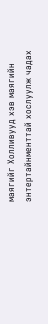маягийг Холливууд хэв маягийн энтертайнменттай хослуулж чадах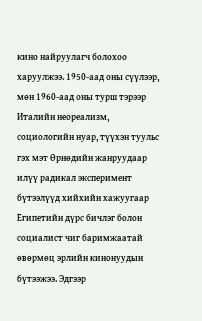кино найруулагч болохоо харуулжээ. 1950-аад оны сүүлээр, мөн 1960-аад оны турш тэрээр Италийн неореализм, социологийн нуар, түүхэн туульс гэх мэт Өрнөдийн жанруудаар илүү радикал эксперимент бүтээлүүд хийхийн хажуугаар Египетийн дүрс бичлэг болон социалист чиг баримжаатай өвөрмөц эрлийн кинонуудын бүтээжээ. Эдгээр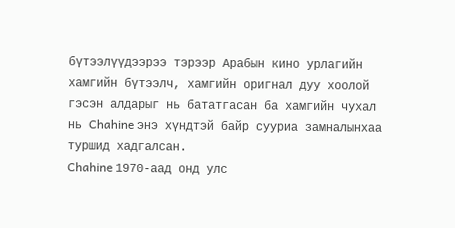бүтээлүүдээрээ тэрээр Арабын кино урлагийн хамгийн бүтээлч, хамгийн оригнал дуу хоолой гэсэн алдарыг нь бататгасан ба хамгийн чухал нь Chahine энэ хүндтэй байр сууриа замналынхаа туршид хадгалсан.
Chahine 1970-аад онд улс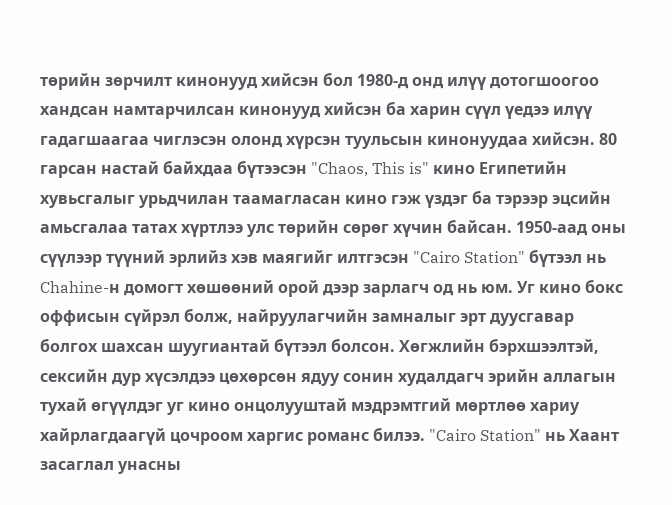төрийн зөрчилт кинонууд хийсэн бол 1980-д онд илүү дотогшоогоо хандсан намтарчилсан кинонууд хийсэн ба харин сүүл үедээ илүү гадагшаагаа чиглэсэн олонд хүрсэн туульсын кинонуудаа хийсэн. 80 гарсан настай байхдаа бүтээсэн "Chaos, This is" кино Египетийн хувьсгалыг урьдчилан таамагласан кино гэж үздэг ба тэрээр эцсийн амьсгалаа татах хүртлээ улс төрийн сөрөг хүчин байсан. 1950-аад оны сүүлээр түүний эрлийз хэв маягийг илтгэсэн "Cairo Station" бүтээл нь Chahine-н домогт хөшөөний орой дээр зарлагч од нь юм. Уг кино бокс оффисын сүйрэл болж, найруулагчийн замналыг эрт дуусгавар болгох шахсан шуугиантай бүтээл болсон. Хөгжлийн бэрхшээлтэй, сексийн дур хүсэлдээ цөхөрсөн ядуу сонин худалдагч эрийн аллагын тухай өгүүлдэг уг кино онцолууштай мэдрэмтгий мөртлөө хариу хайрлагдаагүй цочроом харгис романс билээ. "Cairo Station" нь Хаант засаглал унасны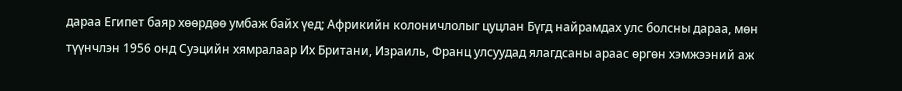дараа Египет баяр хөөрдөө умбаж байх үед; Африкийн колоничлолыг цуцлан Бүгд найрамдах улс болсны дараа, мөн түүнчлэн 1956 онд Суэцийн хямралаар Их Британи, Израиль, Франц улсуудад ялагдсаны араас өргөн хэмжээний аж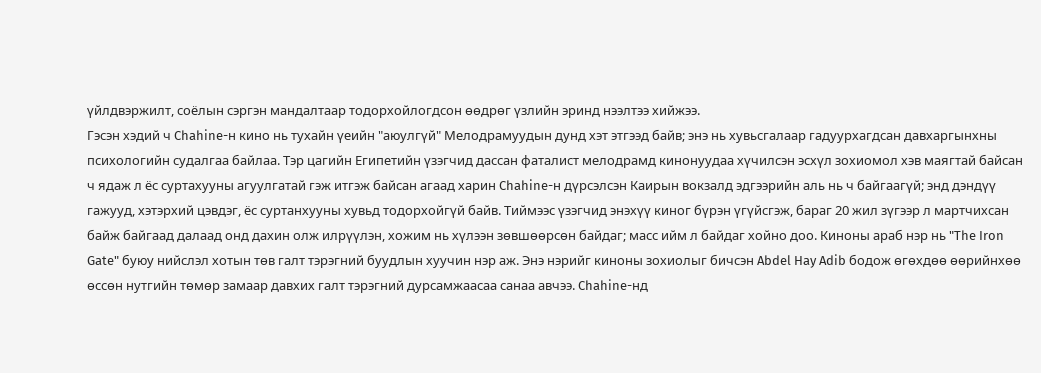үйлдвэржилт, соёлын сэргэн мандалтаар тодорхойлогдсон өөдрөг үзлийн эринд нээлтээ хийжээ.
Гэсэн хэдий ч Chahine-н кино нь тухайн үеийн "аюулгүй" Мелодрамуудын дунд хэт этгээд байв; энэ нь хувьсгалаар гадуурхагдсан давхаргынхны психологийн судалгаа байлаа. Тэр цагийн Египетийн үзэгчид дассан фаталист мелодрамд кинонуудаа хүчилсэн эсхүл зохиомол хэв маягтай байсан ч ядаж л ёс суртахууны агуулгатай гэж итгэж байсан агаад харин Chahine-н дүрсэлсэн Каирын вокзалд эдгээрийн аль нь ч байгаагүй; энд дэндүү гажууд, хэтэрхий цэвдэг, ёс суртанхууны хувьд тодорхойгүй байв. Тиймээс үзэгчид энэхүү киног бүрэн үгүйсгэж, бараг 20 жил зүгээр л мартчихсан байж байгаад далаад онд дахин олж илрүүлэн, хожим нь хүлээн зөвшөөрсөн байдаг; масс ийм л байдаг хойно доо. Киноны араб нэр нь "The Iron Gate" буюу нийслэл хотын төв галт тэрэгний буудлын хуучин нэр аж. Энэ нэрийг киноны зохиолыг бичсэн Abdel Hay Adib бодож өгөхдөө өөрийнхөө өссөн нутгийн төмөр замаар давхих галт тэрэгний дурсамжаасаа санаа авчээ. Chahine-нд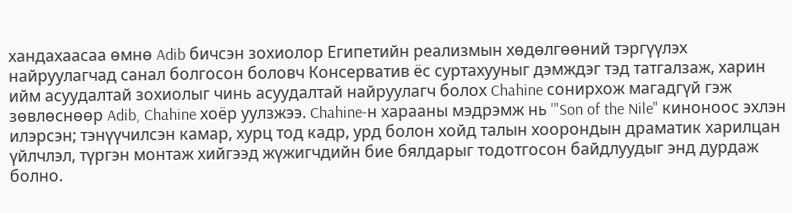хандахаасаа өмнө Adib бичсэн зохиолор Египетийн реализмын хөдөлгөөний тэргүүлэх найруулагчад санал болгосон боловч Консерватив ёс суртахууныг дэмждэг тэд татгалзаж, харин ийм асуудалтай зохиолыг чинь асуудалтай найруулагч болох Chahine сонирхож магадгүй гэж зөвлөснөөр Adib, Chahine хоёр уулзжээ. Chahine-н харааны мэдрэмж нь '"Son of the Nile" киноноос эхлэн илэрсэн; тэнүүчилсэн камар, хурц тод кадр, урд болон хойд талын хоорондын драматик харилцан үйлчлэл, түргэн монтаж хийгээд жүжигчдийн бие бялдарыг тодотгосон байдлуудыг энд дурдаж болно.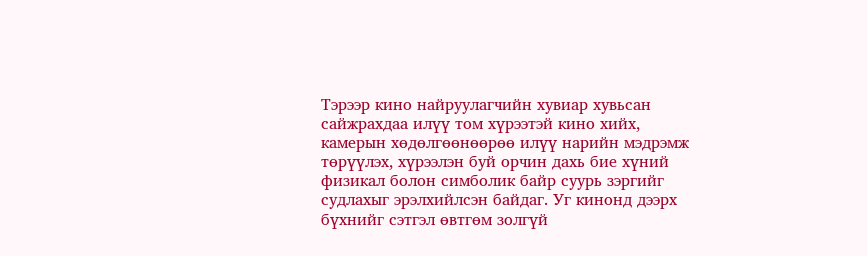Тэрээр кино найруулагчийн хувиар хувьсан сайжрахдаа илүү том хүрээтэй кино хийх, камерын хөдөлгөөнөөрөө илүү нарийн мэдрэмж төрүүлэх, хүрээлэн буй орчин дахь бие хүний физикал болон симболик байр суурь зэргийг судлахыг эрэлхийлсэн байдаг. Уг кинонд дээрх бүхнийг сэтгэл өвтгөм золгүй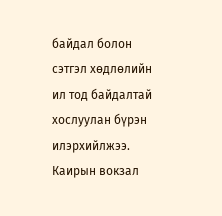байдал болон сэтгэл хөдлөлийн ил тод байдалтай хослуулан бүрэн илэрхийлжээ. Каирын вокзал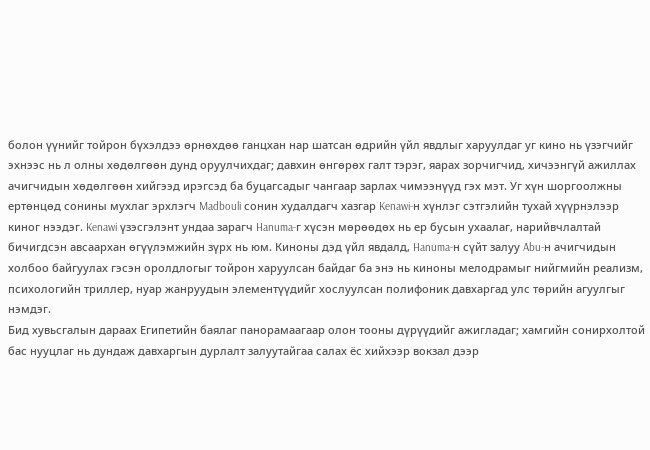болон үүнийг тойрон бүхэлдээ өрнөхдөө ганцхан нар шатсан өдрийн үйл явдлыг харуулдаг уг кино нь үзэгчийг эхнээс нь л олны хөдөлгөөн дунд оруулчихдаг; давхин өнгөрөх галт тэрэг, яарах зорчигчид, хичээнгүй ажиллах ачигчидын хөдөлгөөн хийгээд ирэгсэд ба буцагсадыг чангаар зарлах чимээнүүд гэх мэт. Уг хүн шоргоолжны ертөнцөд сонины мухлаг эрхлэгч Madbouli сонин худалдагч хазгар Kenawi-н хүнлэг сэтгэлийн тухай хүүрнэлээр киног нээдэг. Kenawi үзэсгэлэнт ундаа зарагч Hanuma-г хүсэн мөрөөдөх нь ер бусын ухаалаг, нарийвчлалтай бичигдсэн авсаархан өгүүлэмжийн зүрх нь юм. Киноны дэд үйл явдалд, Hanuma-н сүйт залуу Abu-н ачигчидын холбоо байгуулах гэсэн оролдлогыг тойрон харуулсан байдаг ба энэ нь киноны мелодрамыг нийгмийн реализм, психологийн триллер, нуар жанруудын элементүүдийг хослуулсан полифоник давхаргад улс төрийн агуулгыг нэмдэг.
Бид хувьсгалын дараах Египетийн баялаг панорамаагаар олон тооны дүрүүдийг ажигладаг; хамгийн сонирхолтой бас нууцлаг нь дундаж давхаргын дурлалт залуутайгаа салах ёс хийхээр вокзал дээр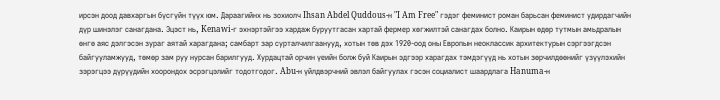ирсэн доод давхаргын бүсгүйн түүх юм. Дараагийнх нь зохиолч Ihsan Abdel Quddous-н "I Am Free" гэдэг феминист роман барьсан феминист удирдагчийн дүр шинэлэг санагдана. Эцэст нь, Kenawi-г эхнэртэйгээ хардаж буруутгасан хартай фермер хөгжилтэй санагдах болно. Каирын өдөр тутмын амьдралын өнгө аяс дэлгэсэн зураг аятай харагдана; самбарт зар сурталчилгаанууд, хотын төв дэх 1920-оод оны Европын неоклассик архитектурын сэргээгдсэн байгууламжууд, төмөр зам руу нурсан барилгууд. Хурдацтай орчин үеийн болж буй Каирын эдгээр харагдах тэмдэгүүд нь хотын зөрчилдөөнийг үзүүлэхийн зэрэгцээ дүрүүдийн хоорондох эсрэгцэлийг тодотгодог. Abu-н үйлдвэрчний эвлэл байгуулах гэсэн социалист шаардлага Hanuma-н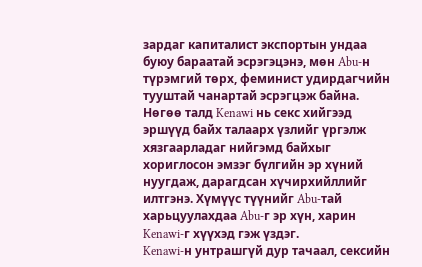зардаг капиталист экспортын ундаа буюу бараатай эсрэгэцэнэ, мөн Abu-н түрэмгий төрх, феминист удирдагчийн тууштай чанартай эсрэгцэж байна. Нөгөө талд Kenawi нь секс хийгээд эршүүд байх талаарх үзлийг үргэлж хязгаарладаг нийгэмд байхыг хориглосон эмзэг бүлгийн эр хүний нуугдаж, дарагдсан хүчирхийллийг илтгэнэ. Хүмүүс түүнийг Abu-тай харьцуулахдаа Abu-г эр хүн, харин Kenawi-г хүүхэд гэж үздэг.
Kenawi-н унтрашгүй дур тачаал, сексийн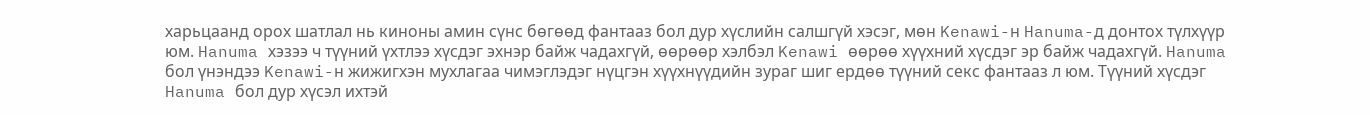харьцаанд орох шатлал нь киноны амин сүнс бөгөөд фантааз бол дур хүслийн салшгүй хэсэг, мөн Kenawi-н Hanuma-д донтох түлхүүр юм. Hanuma хэзээ ч түүний үхтлээ хүсдэг эхнэр байж чадахгүй, өөрөөр хэлбэл Kenawi өөрөө хүүхний хүсдэг эр байж чадахгүй. Hanuma бол үнэндээ Kenawi-н жижигхэн мухлагаа чимэглэдэг нүцгэн хүүхнүүдийн зураг шиг ердөө түүний секс фантааз л юм. Түүний хүсдэг Hanuma бол дур хүсэл ихтэй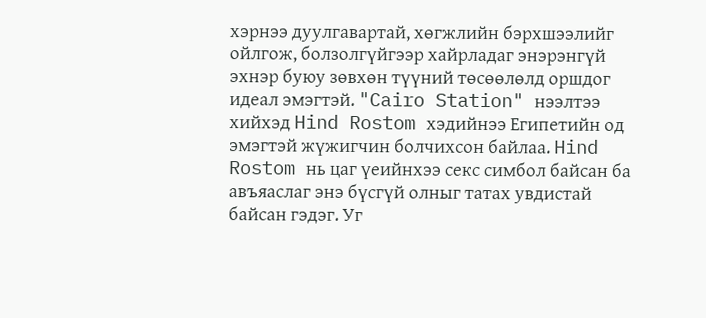хэрнээ дуулгавартай, хөгжлийн бэрхшээлийг ойлгож, болзолгүйгээр хайрладаг энэрэнгүй эхнэр буюу зөвхөн түүний төсөөлөлд оршдог идеал эмэгтэй. "Cairo Station" нээлтээ хийхэд Hind Rostom хэдийнээ Египетийн од эмэгтэй жүжигчин болчихсон байлаа. Hind Rostom нь цаг үеийнхээ секс симбол байсан ба авъяаслаг энэ бүсгүй олныг татах увдистай байсан гэдэг. Уг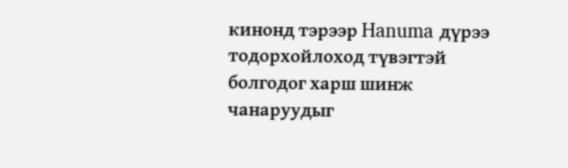кинонд тэрээр Hanuma дүрээ тодорхойлоход түвэгтэй болгодог харш шинж чанаруудыг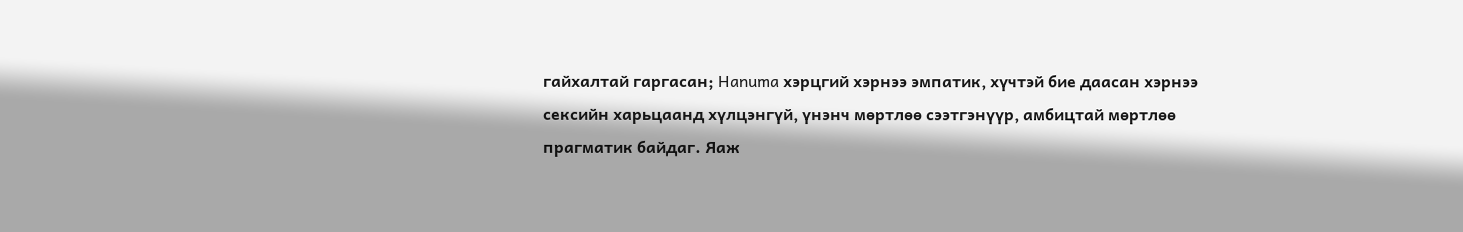гайхалтай гаргасан; Hanuma хэрцгий хэрнээ эмпатик, хүчтэй бие даасан хэрнээ сексийн харьцаанд хүлцэнгүй, үнэнч мөртлөө сээтгэнүүр, амбицтай мөртлөө прагматик байдаг. Яаж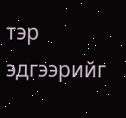тэр эдгээрийг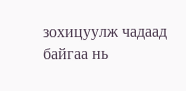зохицуулж чадаад байгаа нь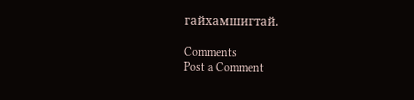гайхамшигтай.

Comments
Post a Comment